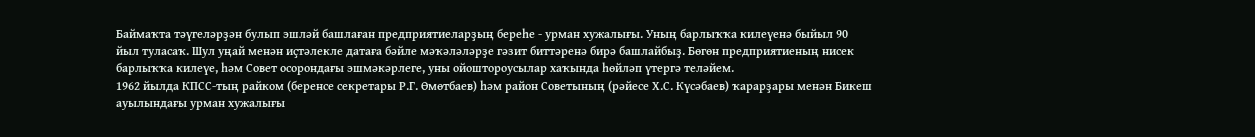Баймаҡта тәүгеләрҙән булып эшләй башлаған предприятиеларҙың береһе - урман хужалығы. Уның барлыҡҡа килеүенә быйыл 90 йыл туласаҡ. Шул уңай менән иҫтәлекле датаға бәйле мәҡәләләрҙе гәзит биттәренә бирә башлайбыҙ. Бөгөн предприятиеның нисек барлыҡҡа килеүе, һәм Совет осорондағы эшмәкәрлеге, уны ойоштороусылар хаҡында һөйләп үтергә теләйем.
1962 йылда КПСС-тың райком (беренсе секретары Р.Г. Өмөтбаев) һәм район Советының (рәйесе Х.С. Күсәбаев) ҡарарҙары менән Бикеш ауылындағы урман хужалығы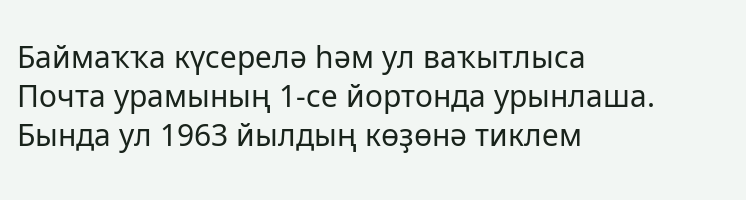Баймаҡҡа күсерелә һәм ул ваҡытлыса Почта урамының 1-се йортонда урынлаша. Бында ул 1963 йылдың көҙөнә тиклем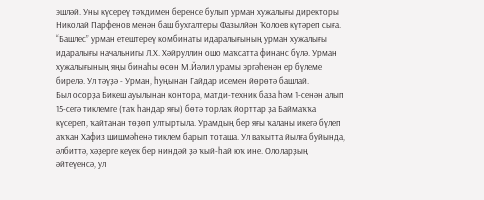эшләй. Уны күсереү тәҡдимен беренсе булып урман хужалығы директоры Николай Парфенов менән баш бухгалтеры Фазылйән Ҡолоев күтәреп сыға. “Башлес” урман етештереү комбинаты идаралығының урман хужалығы идаралығы начальнигы Л.Х. Хәйруллин ошо маҡсатта финанс бүлә. Урман хужалығының яңы бинаһы өсөн М.Йәлил урамы эргәһенән ер бүлеме бирелә. Ул тәүҙә - Урман, һуңынан Гайдар исемен йөрөтә башлай.
Был осорҙа Бикеш ауылынан контора, матди-техник база һәм 1-сенән алып 15-сегә тиклемге (таҡ һандар яғы) бөтә торлаҡ йорттар ҙа Баймаҡҡа күсереп, ҡайтанан төҙөп ултыртыла. Урамдың бер яғы ҡаланы икегә бүлеп аҡҡан Хафиз шишмәһенә тиклем барып тоташа. Ул ваҡытта йылға буйында, әлбиттә, хәҙерге кеүек бер ниндәй ҙә ҡый-һай юҡ ине. Ололарҙың әйтеүенсә, ул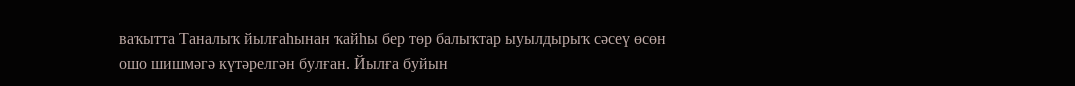ваҡытта Таналыҡ йылғаһынан ҡайһы бер төр балыҡтар ыуылдырыҡ сәсеү өсөн ошо шишмәгә күтәрелгән булған. Йылға буйын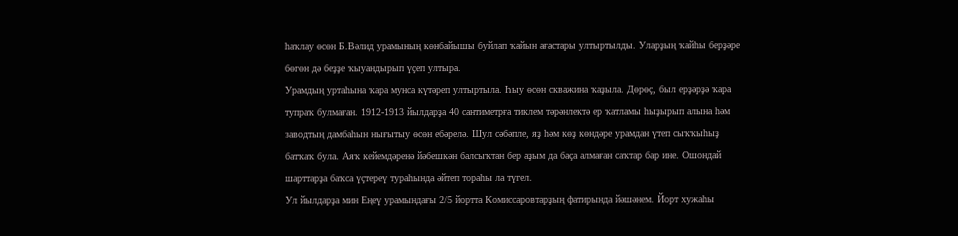һаҡлау өсөн Б.Вәлид урамының көнбайышы буйлап ҡайын ағастары ултыртылды. Уларҙың ҡайһы берҙәре бөгөн дә беҙҙе ҡыуандырып үҫеп ултыра.
Урамдың уртаһына ҡара мунса күтәреп ултыртыла. Һыу өсөн скважина ҡаҙыла. Дөрөҫ, был ерҙәрҙә ҡара тупраҡ булмаған. 1912-1913 йылдарҙа 40 сантиметрға тиклем тәрәнлектә ер ҡатламы һыҙырып алына һәм заводтың дамбаһын нығытыу өсөн ебәрелә. Шул сәбәпле, яҙ һәм көҙ көндәре урамдан үтеп сыҡҡыһыҙ батҡаҡ була. Аяҡ кейемдәренә йәбешкән балсыҡтан бер аҙым да баҫа алмаған саҡтар бар ине. Ошондай шарттарҙа баҡса үҫтереү тураһында әйтеп тораһы ла түгел.
Ул йылдарҙа мин Еңеү урамындағы 2/5 йортта Комиссаровтарҙың фатирында йәшәнем. Йорт хужаһы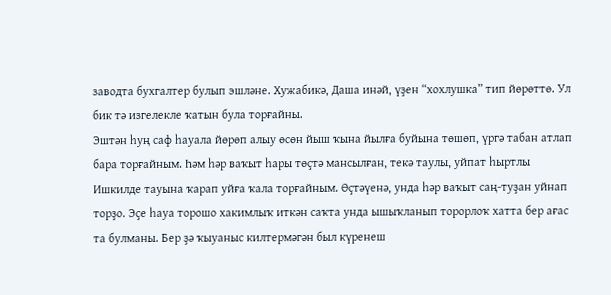заводта бухгалтер булып эшләне. Хужабикә, Даша инәй, үҙен “хохлушка” тип йөрөттө. Ул бик тә изгелекле ҡатын була торғайны.
Эштән һуң саф һауала йөрөп алыу өсөн йыш ҡына йылға буйына төшөп, үргә табан атлап бара торғайным. Һәм һәр ваҡыт һары төҫтә мансылған, текә таулы, уйпат һыртлы Ишкилде тауына ҡарап уйға ҡала торғайным. Өҫтәүенә, унда һәр ваҡыт саң-туҙан уйнап торҙо. Эҫе һауа торошо хакимлыҡ иткән саҡта унда ышыҡланып торорлоҡ хатта бер ағас та булманы. Бер ҙә ҡыуаныс килтермәгән был күренеш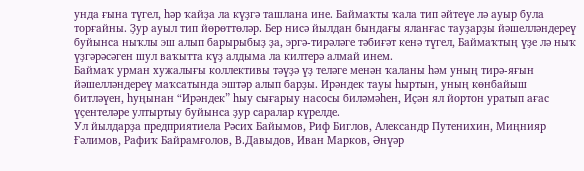унда ғына түгел, һәр ҡайҙа ла күҙгә ташлана ине. Баймаҡты ҡала тип әйтеүе лә ауыр була торғайны. Ҙур ауыл тип йөрөттөләр. Бер нисә йылдан бындағы яланғас тауҙарҙы йәшелләндереү буйынса ныҡлы эш алып барырыбыҙ ҙа, эргә-тирәләге тәбиғәт кенә түгел, Баймаҡтың үҙе лә ныҡ үҙгәрәсәген шул ваҡытта күҙ алдыма ла килтерә алмай инем.
Баймаҡ урман хужалығы коллективы тәүҙә үҙ теләге менән ҡаланы һәм уның тирә-яғын йәшелләндереү маҡсатында эштәр алып барҙы. Ирәндек тауы һыртын, уның көнбайыш битләүен, һуңынан “Ирәндек” һыу сығарыу насосы биләмәһен, Иҫән ял йортон уратып ағас үҫентеләре ултыртыу буйынса ҙур саралар күрелде.
Ул йылдарҙа предприятиела Рәсих Байымов, Риф Биглов, Александр Путенихин, Миңнияр Ғәлимов, Рафиҡ Байрамғолов, В.Давыдов, Иван Марков, Әнүәр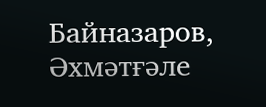Байназаров, Әхмәтғәле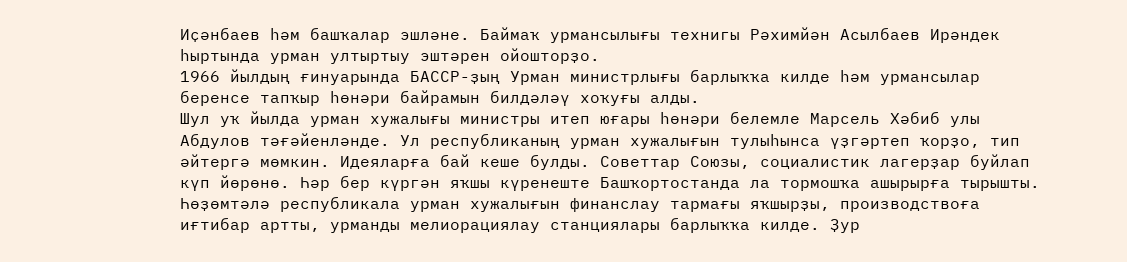Иҫәнбаев һәм башҡалар эшләне. Баймаҡ урмансылығы технигы Рәхимйән Асылбаев Ирәндек һыртында урман ултыртыу эштәрен ойошторҙо.
1966 йылдың ғинуарында БАССР-ҙың Урман министрлығы барлыҡҡа килде һәм урмансылар беренсе тапҡыр һөнәри байрамын билдәләү хоҡуғы алды.
Шул уҡ йылда урман хужалығы министры итеп юғары һөнәри белемле Марсель Хәбиб улы Абдулов тәғәйенләнде. Ул республиканың урман хужалығын тулыһынса үҙгәртеп ҡорҙо, тип әйтергә мөмкин. Идеяларға бай кеше булды. Советтар Союзы, социалистик лагерҙар буйлап күп йөрөнө. Һәр бер күргән яҡшы күренеште Башҡортостанда ла тормошҡа ашырырға тырышты. Һөҙөмтәлә республикала урман хужалығын финанслау тармағы яҡшырҙы, производствоға иғтибар артты, урманды мелиорациялау станциялары барлыҡҡа килде. Ҙур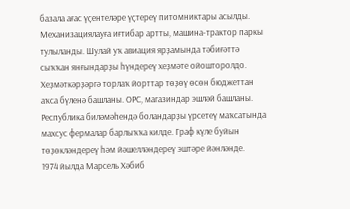базала ағас үҫентеләре үҫтереү питомниктары асылды. Механизациялауға иғтибар артты, машина-трактор паркы тулыланды. Шулай уҡ авиация ярҙамында тәбиғәттә сыҡҡан янғындарҙы һүндереү хеҙмәте ойошторолдо. Хеҙмәткәрҙәргә торлаҡ йорттар төҙөү өсөн бюджеттан аҡса бүленә башланы. ОРС, магазиндар эшләй башланы. Республика биләмәһендә боландарҙы үрсетеү маҡсатында махсус фермалар барлыҡҡа килде. Граф күле буйын төҙөкләндереү һәм йәшелләндереү эштәре йәнләнде.
1974 йылда Марсель Хәбиб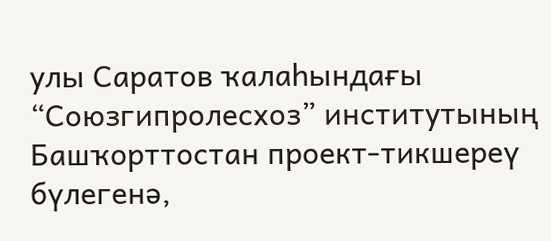улы Саратов ҡалаһындағы “Союзгипролесхоз” институтының Башҡорттостан проект-тикшереү бүлегенә,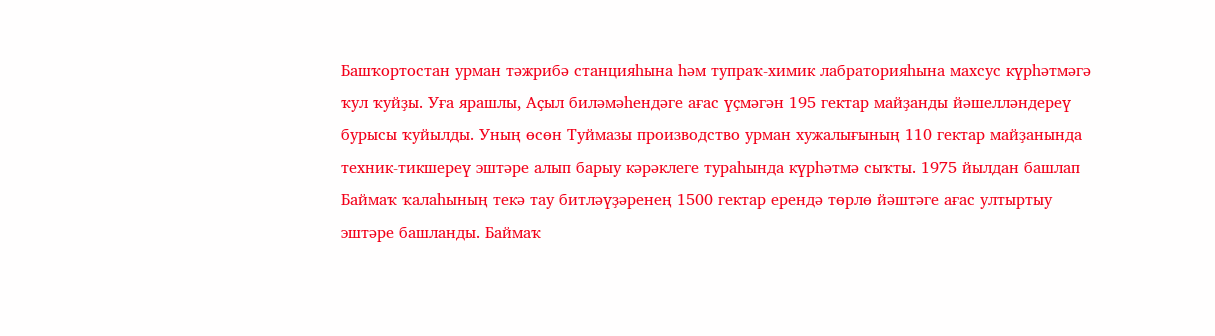Башҡортостан урман тәжрибә станцияһына һәм тупраҡ-химик лабраторияһына махсус күрһәтмәгә ҡул ҡуйҙы. Уға ярашлы, Аҫыл биләмәһендәге ағас үҫмәгән 195 гектар майҙанды йәшелләндереү бурысы ҡуйылды. Уның өсөн Туймазы производство урман хужалығының 110 гектар майҙанында техник-тикшереү эштәре алып барыу кәрәклеге тураһында күрһәтмә сыҡты. 1975 йылдан башлап Баймаҡ ҡалаһының текә тау битләүҙәренең 1500 гектар ерендә төрлө йәштәге ағас ултыртыу эштәре башланды. Баймаҡ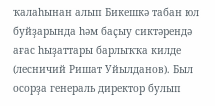ҡалаһынан алып Бикешкә табан юл буйҙарында һәм баҫыу сиктәрендә ағас һыҙаттары барлыҡҡа килде (лесничий Ришат Уйылданов). Был осорҙа генераль директор булып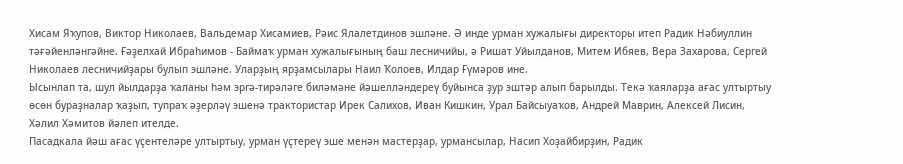Хисам Яҡупов, Виктор Николаев, Вальдемар Хисамиев, Рәис Ялалетдинов эшләне. Ә инде урман хужалығы директоры итеп Радик Нәбиуллин тәғәйенләнгәйне. Ғәҙелхай Ибраһимов - Баймаҡ урман хужалығының баш лесничийы, ә Ришат Уйылданов, Митем Ибяев, Вера Захарова, Сергей Николаев лесничийҙары булып эшләне. Уларҙың ярҙамсылары Наил Ҡолоев, Илдар Ғүмәров ине.
Ысынлап та, шул йылдарҙа ҡаланы һәм эргә-тирәләге биләмәне йәшелләндереү буйынса ҙур эштәр алып барылды. Текә ҡаяларҙа ағас ултыртыу өсөн бураҙналар ҡаҙып, тупраҡ әҙерләү эшенә трактористар Ирек Салихов, Иван Кишкин, Урал Байсыуаҡов, Андрей Маврин, Алексей Лисин, Хәлил Хәмитов йәлеп ителде.
Пасадкала йәш ағас үҫентеләре ултыртыу, урман үҫтереү эше менән мастерҙар, урмансылар, Насип Хоҙайбирҙин, Радик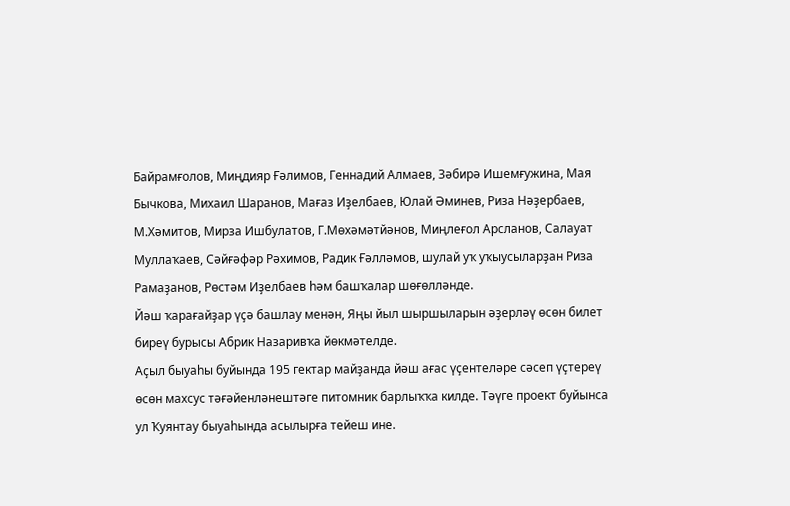Байрамғолов, Миңдияр Ғәлимов, Геннадий Алмаев, Зәбирә Ишемғужина, Мая Бычкова, Михаил Шаранов, Мағаз Иҙелбаев, Юлай Әминев, Риза Нәҙербаев, М.Хәмитов, Мирза Ишбулатов, Г.Мөхәмәтйәнов, Миңлеғол Арсланов, Салауат Муллаҡаев, Сәйғәфәр Рәхимов, Радик Ғәлләмов, шулай уҡ уҡыусыларҙан Риза Рамаҙанов, Рөстәм Иҙелбаев һәм башҡалар шөғөлләнде.
Йәш ҡарағайҙар үҫә башлау менән, Яңы йыл шыршыларын әҙерләү өсөн билет биреү бурысы Абрик Назаривҡа йөкмәтелде.
Аҫыл быуаһы буйында 195 гектар майҙанда йәш ағас үҫентеләре сәсеп үҫтереү өсөн махсус тәғәйенләнештәге питомник барлыҡҡа килде. Тәүге проект буйынса ул Ҡуянтау быуаһында асылырға тейеш ине.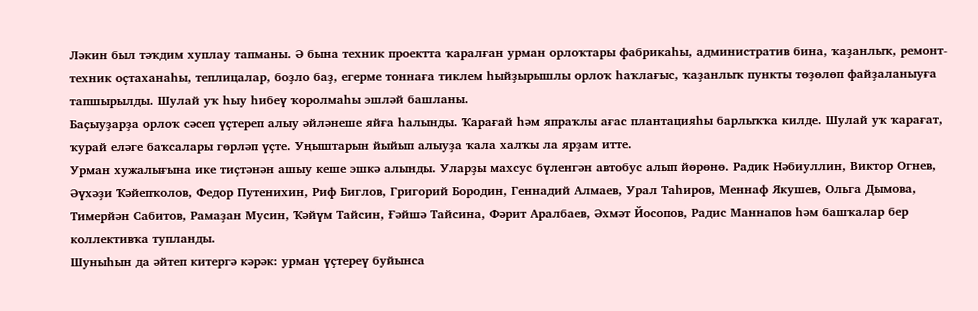Ләкин был тәҡдим хуплау тапманы. Ә бына техник проектта ҡаралған урман орлоҡтары фабрикаһы, административ бина, ҡаҙанлыҡ, ремонт-техник оҫтаханаһы, теплицалар, боҙло баҙ, егерме тоннаға тиклем һыйҙырышлы орлоҡ һаҡлағыс, ҡаҙанлыҡ пункты төҙөлөп файҙаланыуға тапшырылды. Шулай уҡ һыу һибеү ҡоролмаһы эшләй башланы.
Баҫыуҙарҙа орлоҡ сәсеп үҫтереп алыу әйләнеше яйға һалынды. Ҡарағай һәм япраҡлы ағас плантацияһы барлыҡҡа килде. Шулай уҡ ҡарағат, ҡурай еләге баҡсалары гөрләп үҫте. Уңыштарын йыйып алыуҙа ҡала халҡы ла ярҙам итте.
Урман хужалығына ике тиҫтәнән ашыу кеше эшкә алынды. Уларҙы махсус бүленгән автобус алып йөрөнө. Радик Нәбиуллин, Виктор Огнев, Әүхәҙи Ҡәйепҡолов, Федор Путенихин, Риф Биглов, Григорий Бородин, Геннадий Алмаев, Урал Таһиров, Меннаф Якушев, Ольга Дымова, Тимерйән Сабитов, Рамаҙан Мусин, Ҡәйүм Тайсин, Ғәйшә Тайсина, Фәрит Аралбаев, Әхмәт Йосопов, Радис Маннапов һәм башҡалар бер коллективҡа тупланды.
Шуныһын да әйтеп китергә кәрәк: урман үҫтереү буйынса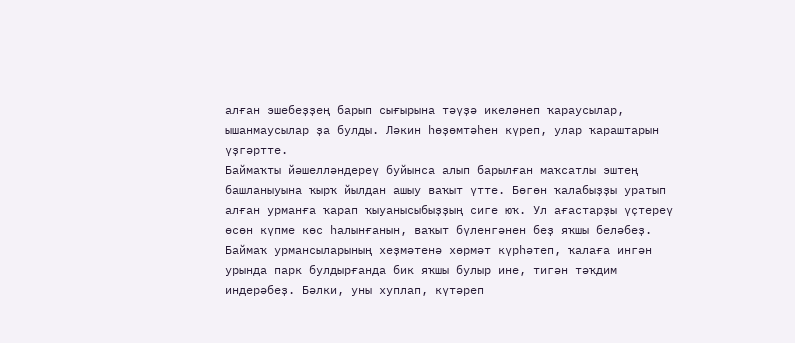алған эшебеҙҙең барып сығырына тәүҙә икеләнеп ҡараусылар, ышанмаусылар ҙа булды. Ләкин һөҙөмтәһен күреп, улар ҡараштарын үҙгәртте.
Баймаҡты йәшелләндереү буйынса алып барылған маҡсатлы эштең башланыуына ҡырҡ йылдан ашыу ваҡыт үтте. Бөгөн ҡалабыҙҙы уратып алған урманға ҡарап ҡыуанысыбыҙҙың сиге юҡ. Ул ағастарҙы үҫтереү өсөн күпме көс һалынғанын, ваҡыт бүленгәнен беҙ яҡшы беләбеҙ. Баймаҡ урмансыларының хеҙмәтенә хөрмәт күрһәтеп, ҡалаға ингән урында парк булдырғанда бик яҡшы булыр ине, тигән тәҡдим индерәбеҙ. Бәлки, уны хуплап, күтәреп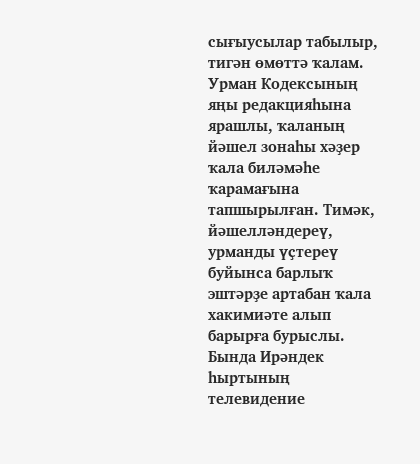сығыусылар табылыр, тигән өмөттә ҡалам.
Урман Кодексының яңы редакцияһына ярашлы, ҡаланың йәшел зонаһы хәҙер ҡала биләмәһе ҡарамағына тапшырылған. Тимәк, йәшелләндереү, урманды үҫтереү буйынса барлыҡ эштәрҙе артабан ҡала хакимиәте алып барырға бурыслы. Бында Ирәндек һыртының телевидение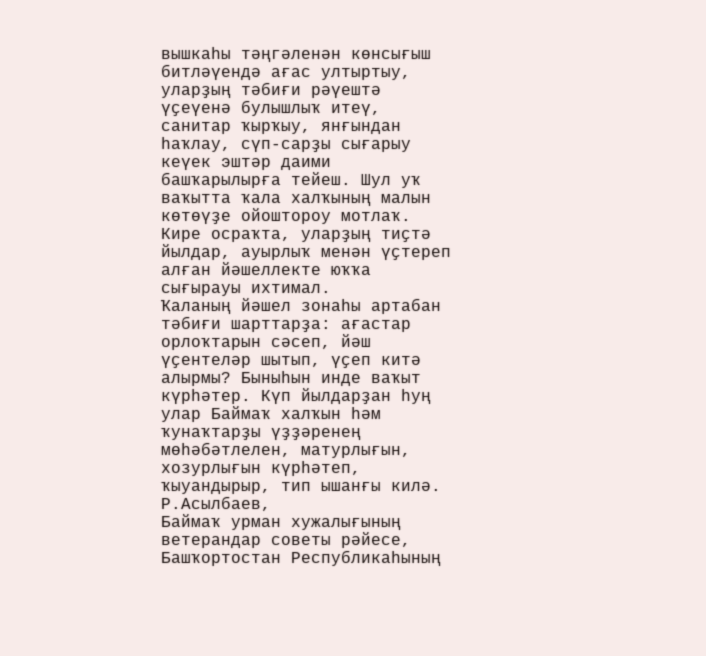вышкаһы тәңгәленән көнсығыш битләүендә ағас ултыртыу, уларҙың тәбиғи рәүештә үҫеүенә булышлыҡ итеү, санитар ҡырҡыу, янғындан һаҡлау, сүп-сарҙы сығарыу кеүек эштәр даими башҡарылырға тейеш. Шул уҡ ваҡытта ҡала халҡының малын көтөүҙе ойоштороу мотлаҡ. Кире осраҡта, уларҙың тиҫтә йылдар, ауырлыҡ менән үҫтереп алған йәшеллекте юҡҡа сығырауы ихтимал.
Ҡаланың йәшел зонаһы артабан тәбиғи шарттарҙа: ағастар орлоҡтарын сәсеп, йәш үҫентеләр шытып, үҫеп китә алырмы? Быныһын инде ваҡыт күрһәтер. Күп йылдарҙан һуң улар Баймаҡ халҡын һәм ҡунаҡтарҙы үҙҙәренең мөһәбәтлелен, матурлығын, хозурлығын күрһәтеп, ҡыуандырыр, тип ышанғы килә.
Р.Асылбаев,
Баймаҡ урман хужалығының ветерандар советы рәйесе, Башҡортостан Республикаһының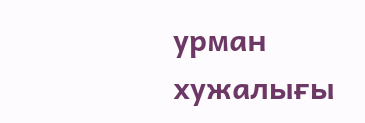урман хужалығы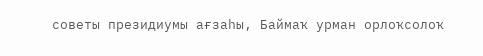советы президиумы ағзаһы, Баймаҡ урман орлоҡсолоҡ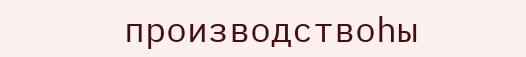производствоһы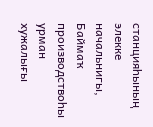станцияһының элекке начальнигы, Баймаҡ производствоһы урман хужалығы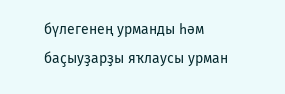бүлегенең урманды һәм баҫыуҙарҙы яҡлаусы урман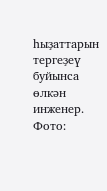һыҙаттарын тергеҙеү буйынса өлкән инженер.
Фото: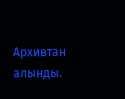Архивтан алынды.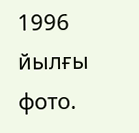1996 йылғы фото.